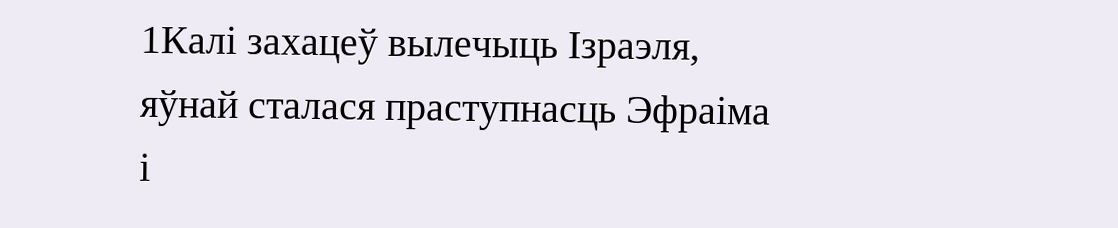1Калі захацеў вылечыць Ізраэля, яўнай сталася праступнасць Эфраіма і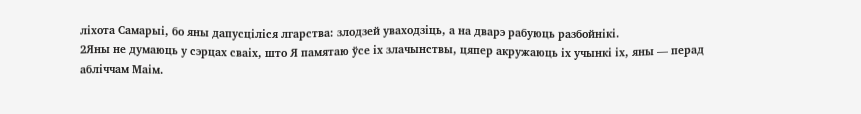ліхота Самарыі, бо яны дапусціліся лгарства: злодзей уваходзіць, а на дварэ рабуюць разбойнікі.
2Яны не думаюць у сэрцах сваіх, што Я памятаю ўсе іх злачынствы, цяпер акружаюць іх учынкі іх, яны — перад абліччам Маім.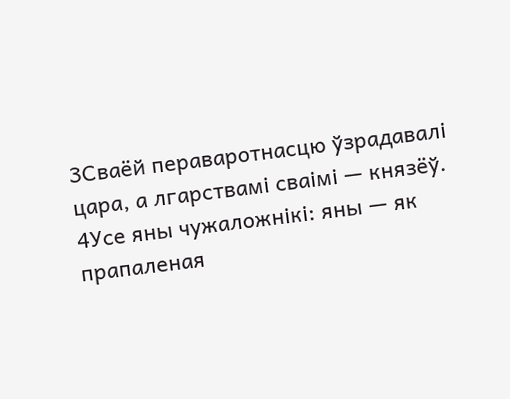3Сваёй пераваротнасцю ўзрадавалі цара, а лгарствамі сваімі — князёў.
4Усе яны чужаложнікі: яны — як прапаленая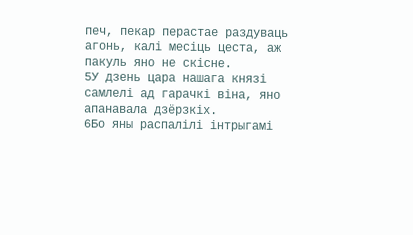печ, пекар перастае раздуваць агонь, калі месіць цеста, аж пакуль яно не скісне.
5У дзень цара нашага князі самлелі ад гарачкі віна, яно апанавала дзёрзкіх.
6Бо яны распалілі інтрыгамі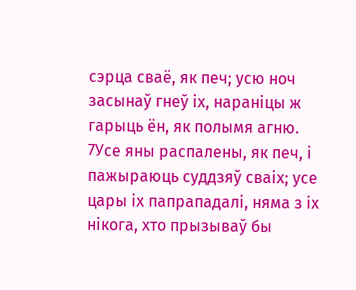сэрца сваё, як печ; усю ноч засынаў гнеў іх, нараніцы ж гарыць ён, як полымя агню.
7Усе яны распалены, як печ, і пажыраюць суддзяў сваіх; усе цары іх папрападалі, няма з іх нікога, хто прызываў бы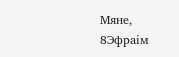Мяне,
8Эфраім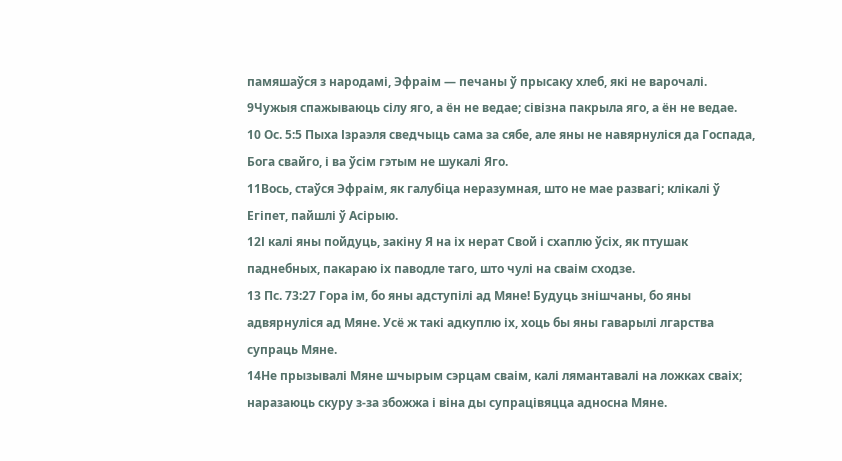памяшаўся з народамі, Эфраім — печаны ў прысаку хлеб, які не варочалі.
9Чужыя спажываюць сілу яго, а ён не ведае; сівізна пакрыла яго, а ён не ведае.
10 Ос. 5:5 Пыха Ізраэля сведчыць сама за сябе, але яны не навярнуліся да Госпада, Бога свайго, і ва ўсім гэтым не шукалі Яго.
11Вось, стаўся Эфраім, як галубіца неразумная, што не мае развагі; клікалі ў Егіпет, пайшлі ў Асірыю.
12І калі яны пойдуць, закіну Я на іх нерат Свой і схаплю ўсіх, як птушак паднебных, пакараю іх паводле таго, што чулі на сваім сходзе.
13 Пс. 73:27 Гора ім, бо яны адступілі ад Мяне! Будуць знішчаны, бо яны адвярнуліся ад Мяне. Усё ж такі адкуплю іх, хоць бы яны гаварылі лгарства супраць Мяне.
14Не прызывалі Мяне шчырым сэрцам сваім, калі лямантавалі на ложках сваіх; наразаюць скуру з-за збожжа і віна ды супрацівяцца адносна Мяне.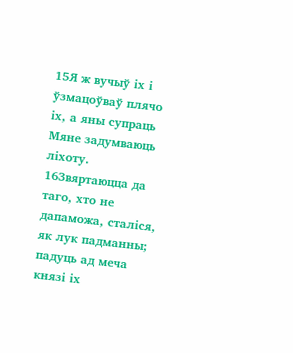15Я ж вучыў іх і ўзмацоўваў плячо іх, а яны супраць Мяне задумваюць ліхоту.
16Звяртаюцца да таго, хто не дапаможа, сталіся, як лук падманны; падуць ад меча князі іх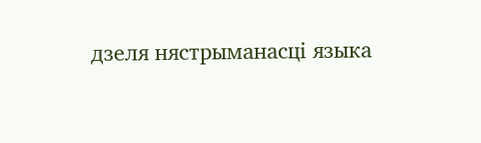дзеля нястрыманасці языка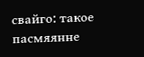свайго: такое пасмяянне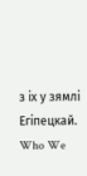з іх у зямлі Егіпецкай.
Who We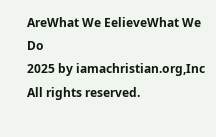AreWhat We EelieveWhat We Do
2025 by iamachristian.org,Inc All rights reserved.